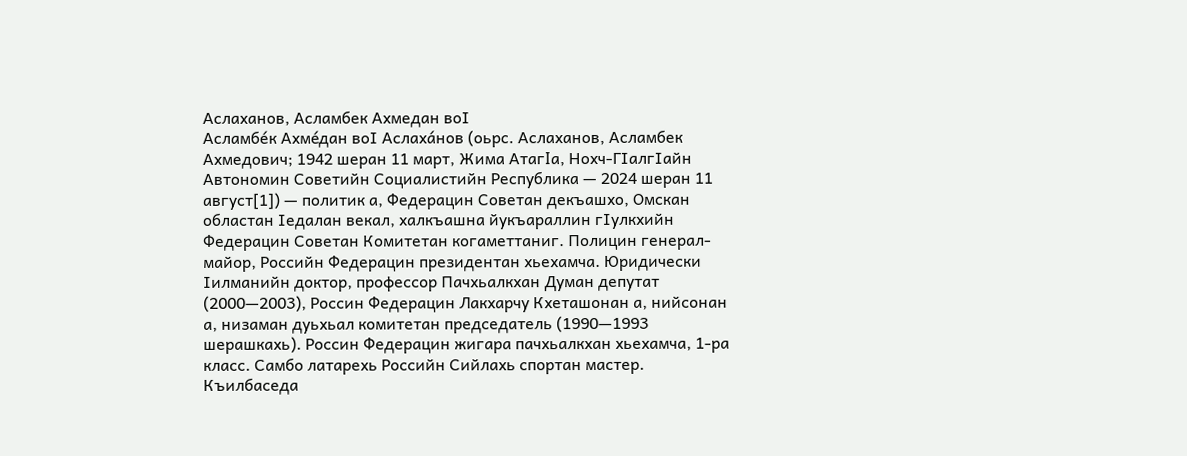Аслаханов, Асламбек Ахмедан воӀ
Асламбе́к Ахме́дан воӀ Аслаха́нов (оьрс. Аслаханов, Асламбек Ахмедович; 1942 шеран 11 март, Жима Атагӏа, Нохч-ГӀалгӀайн Автономин Советийн Социалистийн Республика — 2024 шеран 11 август[1]) — политик а, Федерацин Советан декъашхо, Омскан областан Ӏедалан векал, халкъашна йукъараллин гӀулкхийн Федерацин Советан Комитетан когаметтаниг. Полицин генерал-майор, Российн Федерацин президентан хьехамча. Юридически Ӏилманийн доктор, профессор Пачхьалкхан Думан депутат (2000—2003), Россин Федерацин Лакхарчу Кхеташонан а, нийсонан а, низаман дуьхьал комитетан председатель (1990—1993 шерашкахь). Россин Федерацин жигара пачхьалкхан хьехамча, 1-ра класс. Самбо латарехь Российн Сийлахь спортан мастер.
Къилбаседа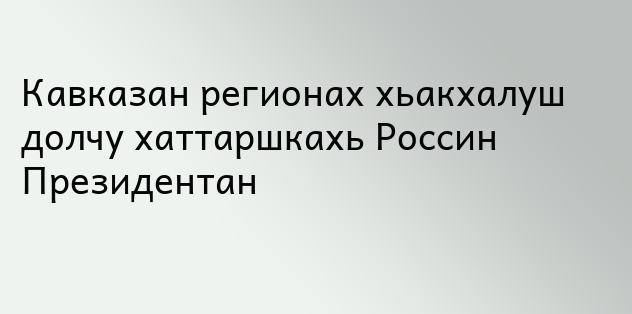Кавказан регионах хьакхалуш долчу хаттаршкахь Россин Президентан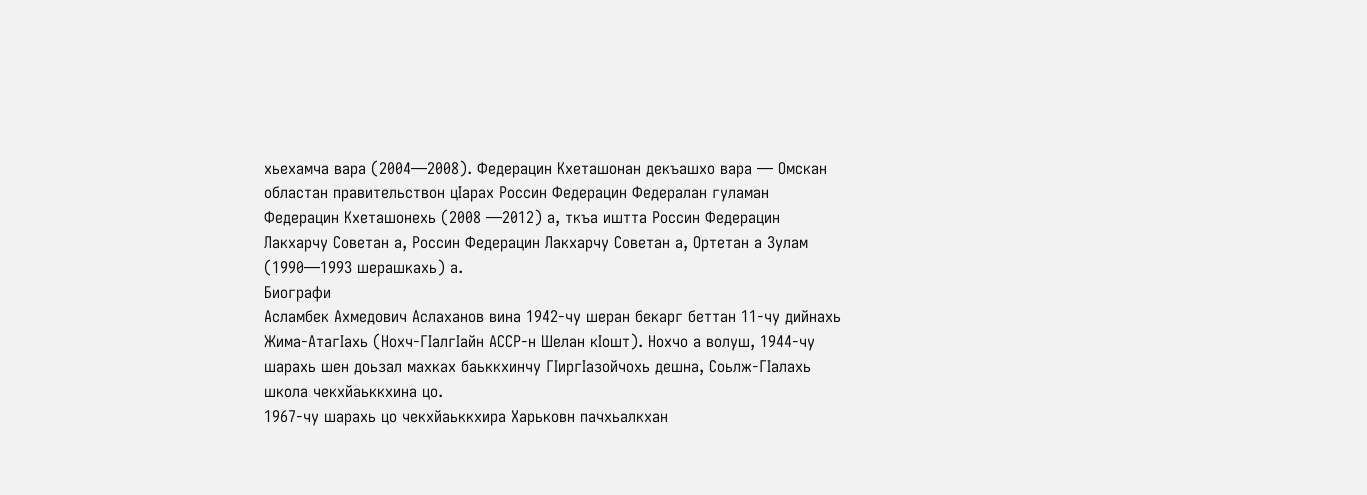хьехамча вара (2004—2008). Федерацин Кхеташонан декъашхо вара — Омскан областан правительствон цӀарах Россин Федерацин Федералан гуламан Федерацин Кхеташонехь (2008 —2012) а, ткъа иштта Россин Федерацин Лакхарчу Советан а, Россин Федерацин Лакхарчу Советан а, Ортетан а Зулам (1990—1993 шерашкахь) а.
Биографи
Асламбек Ахмедович Аслаханов вина 1942-чу шеран бекарг беттан 11-чу дийнахь Жима-АтагӀахь (Нохч-ГӀалгӀайн АССР-н Шелан кӀошт). Нохчо а волуш, 1944-чу шарахь шен доьзал махках баьккхинчу ГӀиргӀазойчохь дешна, Соьлж-ГӀалахь школа чекхйаьккхина цо.
1967-чу шарахь цо чекхйаьккхира Харьковн пачхьалкхан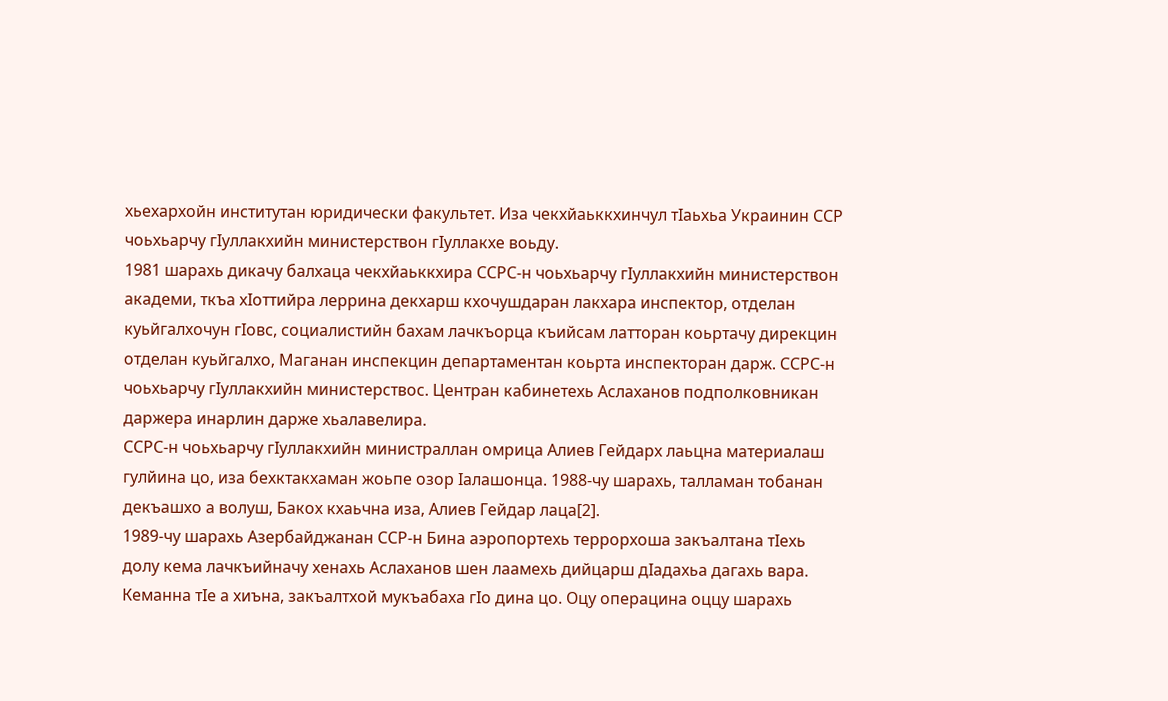хьехархойн институтан юридически факультет. Иза чекхйаьккхинчул тӀаьхьа Украинин ССР чоьхьарчу гӀуллакхийн министерствон гӀуллакхе воьду.
1981 шарахь дикачу балхаца чекхйаьккхира ССРС-н чоьхьарчу гӀуллакхийн министерствон академи, ткъа хӀоттийра леррина декхарш кхочушдаран лакхара инспектор, отделан куьйгалхочун гӀовс, социалистийн бахам лачкъорца къийсам латторан коьртачу дирекцин отделан куьйгалхо, Маганан инспекцин департаментан коьрта инспекторан дарж. ССРС-н чоьхьарчу гӀуллакхийн министерствос. Центран кабинетехь Аслаханов подполковникан даржера инарлин дарже хьалавелира.
ССРС-н чоьхьарчу гӀуллакхийн министраллан омрица Алиев Гейдарх лаьцна материалаш гулйина цо, иза бехктакхаман жоьпе озор Ӏалашонца. 1988-чу шарахь, талламан тобанан декъашхо а волуш, Бакох кхаьчна иза, Алиев Гейдар лаца[2].
1989-чу шарахь Азербайджанан ССР-н Бина аэропортехь террорхоша закъалтана тӀехь долу кема лачкъийначу хенахь Аслаханов шен лаамехь дийцарш дӀадахьа дагахь вара. Кеманна тӀе а хиъна, закъалтхой мукъабаха гӀо дина цо. Оцу операцина оццу шарахь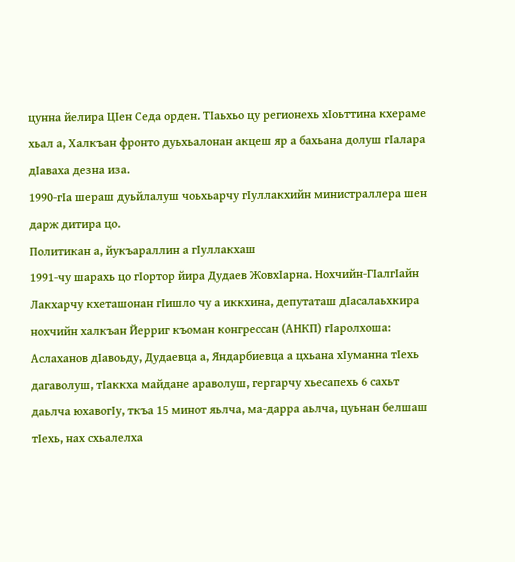цунна йелира ЦӀен Седа орден. ТӀаьхьо цу регионехь хӀоьттина кхераме хьал а, Халкъан фронто дуьхьалонан акцеш яр а бахьана долуш гӀалара дӀаваха дезна иза.
1990-гӀа шераш дуьйлалуш чоьхьарчу гӀуллакхийн министраллера шен дарж дитира цо.
Политикан а, йукъараллин а гӀуллакхаш
1991-чу шарахь цо гӀортор йира Дудаев ЖовхӀарна. Нохчийн-ГӀалгӀайн Лакхарчу кхеташонан гӀишло чу а иккхина, депутаташ дӀасалаьхкира нохчийн халкъан Йерриг къоман конгрессан (АНКП) гӀаролхоша:
Аслаханов дӀавоьду, Дудаевца а, Яндарбиевца а цхьана хӀуманна тӀехь дагаволуш, тӀаккха майдане араволуш, гергарчу хьесапехь 6 сахьт даьлча юхавогӀу, ткъа 15 минот яьлча, ма-дарра аьлча, цуьнан белшаш тӀехь, нах схьалелха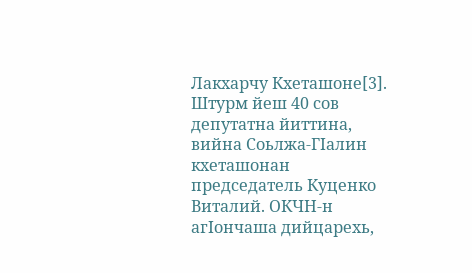Лакхарчу Кхеташоне[3].
Штурм йеш 40 сов депутатна йиттина, вийна Соьлжа-ГӀалин кхеташонан председатель Куценко Виталий. ОКЧН-н агӀончаша дийцарехь,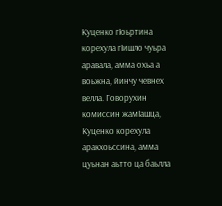Куценко гӀоьртина корехула гӀишло чуьра аравала, амма охьа а воьжна, йинчу чевнех велла. Говорухин комиссин жамӀашца, Куценко корехула аракхоьссина, амма цуьнан аьтто ца баьлла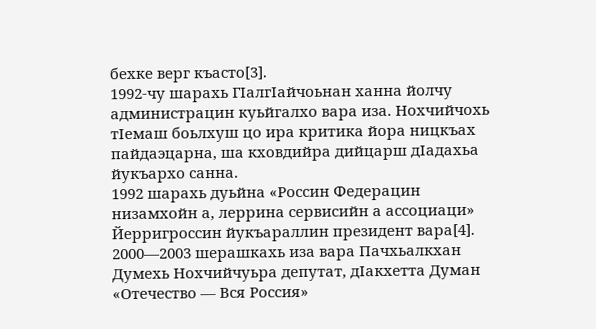бехке верг къасто[3].
1992-чу шарахь ГӀалгӀайчоьнан ханна йолчу администрацин куьйгалхо вара иза. Нохчийчохь тӀемаш боьлхуш цо ира критика йора ницкъах пайдаэцарна, ша кховдийра дийцарш дӀадахьа йукъархо санна.
1992 шарахь дуьйна «Россин Федерацин низамхойн а, леррина сервисийн а ассоциаци» Йерригроссин йукъараллин президент вара[4].
2000—2003 шерашкахь иза вара Пачхьалкхан Думехь Нохчийчуьра депутат, дӀакхетта Думан «Отечество — Вся Россия»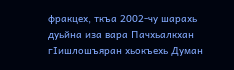фракцех, ткъа 2002-чу шарахь дуьйна иза вара Пачхьалкхан гӀишлошъяран хьокъехь Думан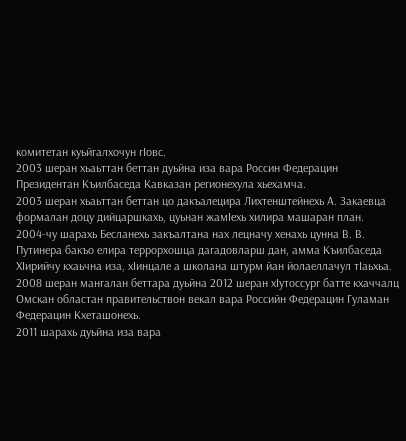комитетан куьйгалхочун гӀовс.
2003 шеран хьаьттан беттан дуьйна иза вара Россин Федерацин Президентан Къилбаседа Кавказан регионехула хьехамча.
2003 шеран хьаьттан беттан цо дакъалецира Лихтенштейнехь А. Закаевца формалан доцу дийцаршкахь, цуьнан жамӀехь хилира машаран план.
2004-чу шарахь Бесланехь закъалтана нах лецначу хенахь цунна В. В. Путинера бакъо елира террорхошца дагадовларш дан, амма Къилбаседа ХӀирийчу кхаьчна иза, хӀинцале а школана штурм йан йолаеллачул тӀаьхьа.
2008 шеран мангалан беттара дуьйна 2012 шеран хӀутоссург батте кхаччалц Омскан областан правительствон векал вара Российн Федерацин Гуламан Федерацин Кхеташонехь.
2011 шарахь дуьйна иза вара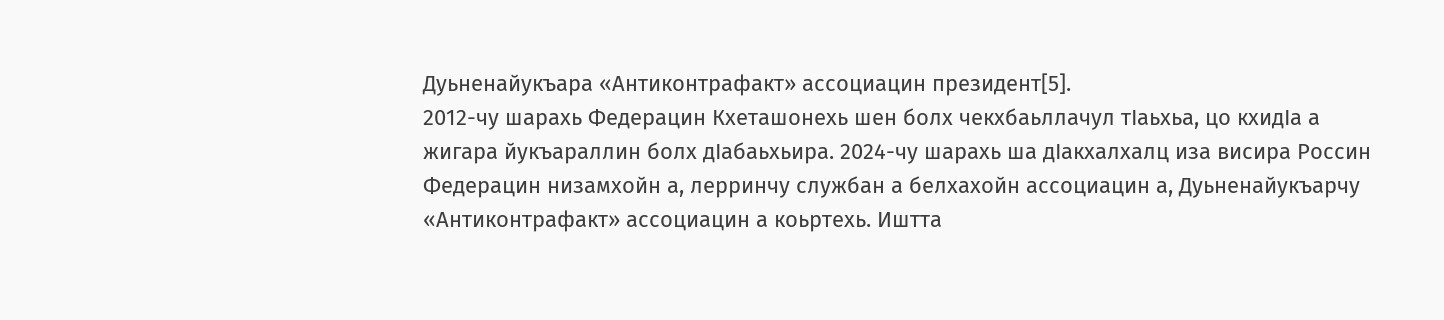Дуьненайукъара «Антиконтрафакт» ассоциацин президент[5].
2012-чу шарахь Федерацин Кхеташонехь шен болх чекхбаьллачул тӀаьхьа, цо кхидӀа а жигара йукъараллин болх дӀабаьхьира. 2024-чу шарахь ша дӀакхалхалц иза висира Россин Федерацин низамхойн а, лерринчу службан а белхахойн ассоциацин а, Дуьненайукъарчу «Антиконтрафакт» ассоциацин а коьртехь. Иштта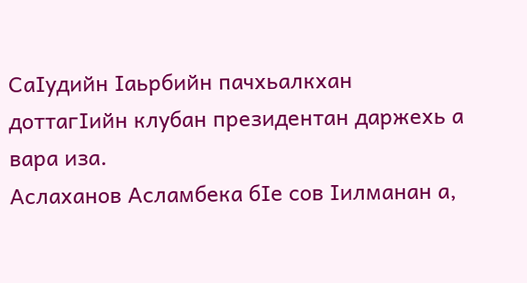СаӀудийн Ӏаьрбийн пачхьалкхан доттагӀийн клубан президентан даржехь а вара иза.
Аслаханов Асламбека бӀе сов Ӏилманан а,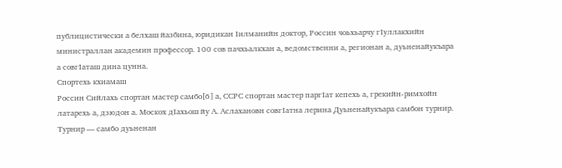публицистически а белхаш йазбина, юридикан Ӏилманийн доктор, Россин чоьхьарчу гӀуллакхийн министраллан академин профессор. 100 сов пачхьалкхан а, ведомственни а, регионан а, дуьненайукъара а совгӀаташ дина цунна.
Спортехь кхиамаш
Россин Сийлахь спортан мастер самбо[6] а, ССРС спортан мастер паргӀат кепехь а, грекийн-римхойн латарехь а, дзюдон а. Москох дӀахьош йу А. Аслахановн совгӀатна лерина Дуьненайукъара самбон турнир. Турнир — самбо дуьненан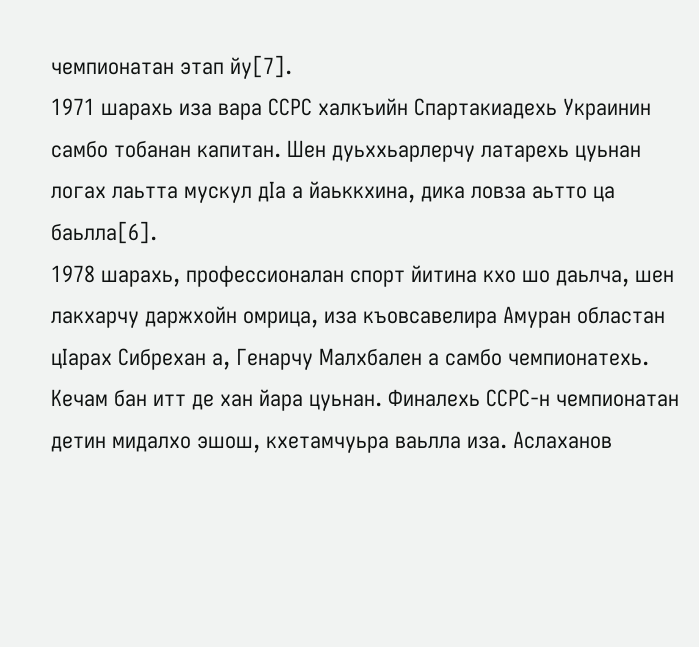чемпионатан этап йу[7].
1971 шарахь иза вара ССРС халкъийн Спартакиадехь Украинин самбо тобанан капитан. Шен дуьххьарлерчу латарехь цуьнан логах лаьтта мускул дӀа а йаьккхина, дика ловза аьтто ца баьлла[6].
1978 шарахь, профессионалан спорт йитина кхо шо даьлча, шен лакхарчу даржхойн омрица, иза къовсавелира Амуран областан цӀарах Сибрехан а, Генарчу Малхбален а самбо чемпионатехь. Кечам бан итт де хан йара цуьнан. Финалехь ССРС-н чемпионатан детин мидалхо эшош, кхетамчуьра ваьлла иза. Аслаханов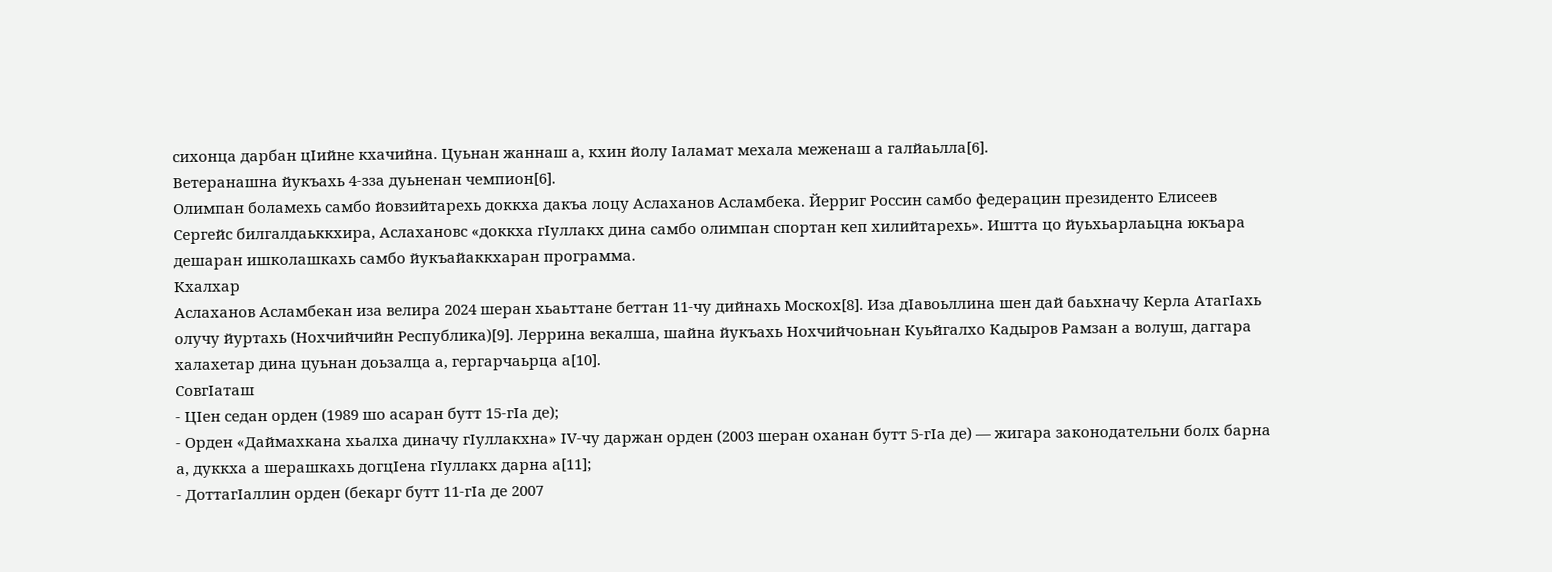сихонца дарбан цӀийне кхачийна. Цуьнан жаннаш а, кхин йолу Ӏаламат мехала меженаш а галйаьлла[6].
Ветеранашна йукъахь 4-зза дуьненан чемпион[6].
Олимпан боламехь самбо йовзийтарехь доккха дакъа лоцу Аслаханов Асламбека. Йерриг Россин самбо федерацин президенто Елисеев Сергейс билгалдаьккхира, Аслахановс «доккха гӀуллакх дина самбо олимпан спортан кеп хилийтарехь». Иштта цо йуьхьарлаьцна юкъара дешаран ишколашкахь самбо йукъайаккхаран программа.
Кхалхар
Аслаханов Асламбекан иза велира 2024 шеран хьаьттане беттан 11-чу дийнахь Москох[8]. Иза дӀавоьллина шен дай баьхначу Керла АтагӀахь олучу йуртахь (Нохчийчийн Республика)[9]. Леррина векалша, шайна йукъахь Нохчийчоьнан Куьйгалхо Кадыров Рамзан а волуш, даггара халахетар дина цуьнан доьзалца а, гергарчаьрца а[10].
СовгӀаташ
- ЦӀен седан орден (1989 шо асаран бутт 15-гӀа де);
- Орден «Даймахкана хьалха диначу гӀуллакхна» IV-чу даржан орден (2003 шеран оханан бутт 5-гӀа де) — жигара законодательни болх барна а, дуккха а шерашкахь догцӀена гӀуллакх дарна а[11];
- ДоттагӀаллин орден (бекарг бутт 11-гӀа де 2007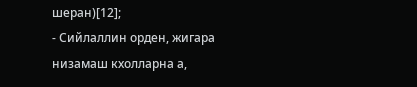шеран)[12];
- Сийлаллин орден, жигара низамаш кхолларна а,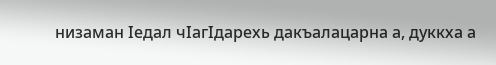низаман Ӏедал чӀагӀдарехь дакъалацарна а, дуккха а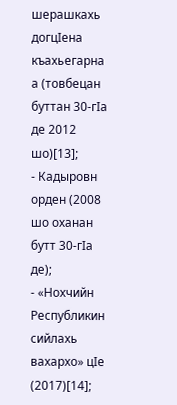шерашкахь догцӀена къахьегарна а (товбецан буттан 30-гӀа де 2012 шо)[13];
- Кадыровн орден (2008 шо оханан бутт 30-гӀа де);
- «Нохчийн Республикин сийлахь вахархо» цӀе (2017)[14];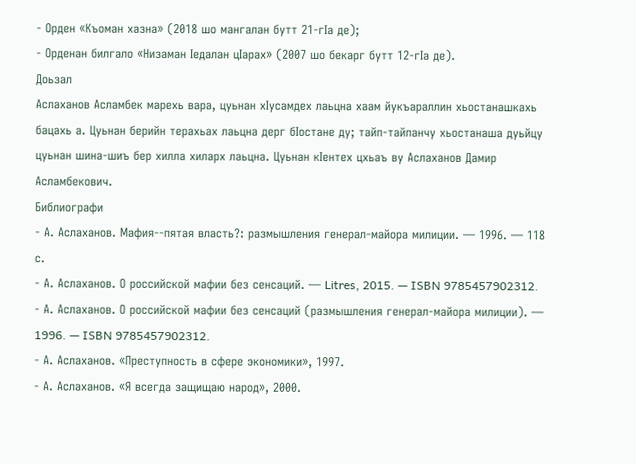- Орден «Къоман хазна» (2018 шо мангалан бутт 21-гӀа де);
- Орденан билгало «Низаман Ӏедалан цӀарах» (2007 шо бекарг бутт 12-гӀа де).
Доьзал
Аслаханов Асламбек марехь вара, цуьнан хӀусамдех лаьцна хаам йукъараллин хьостанашкахь бацахь а. Цуьнан берийн терахьах лаьцна дерг бӀостане ду; тайп-тайпанчу хьостанаша дуьйцу цуьнан шина-шиъ бер хилла хиларх лаьцна. Цуьнан кӀентех цхьаъ ву Аслаханов Дамир Асламбекович.
Библиографи
- А. Аслаханов. Мафия--пятая власть?: размышления генерал-майора милиции. — 1996. — 118 с.
- А. Аслаханов. О российской мафии без сенсаций. — Litres, 2015. — ISBN 9785457902312.
- А. Аслаханов. О российской мафии без сенсаций (размышления генерал-майора милиции). — 1996. — ISBN 9785457902312.
- А. Аслаханов. «Преступность в сфере экономики», 1997.
- А. Аслаханов. «Я всегда защищаю народ», 2000.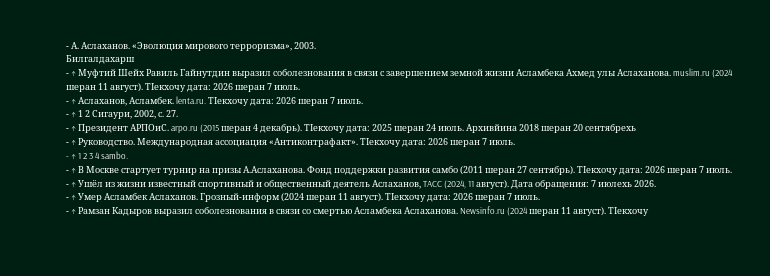- А. Аслаханов. «Эволюция мирового терроризма», 2003.
Билгалдахарш
- ↑ Муфтий Шейх Равиль Гайнутдин выразил соболезнования в связи с завершением земной жизни Асламбека Ахмед улы Аслаханова. muslim.ru (2024 шеран 11 август). ТӀекхочу дата: 2026 шеран 7 июль.
- ↑ Аслаханов, Асламбек. lenta.ru. ТӀекхочу дата: 2026 шеран 7 июль.
- ↑ 1 2 Сигаури, 2002, с. 27.
- ↑ Президент АРПОиС. arpo.ru (2015 шеран 4 декабрь). ТӀекхочу дата: 2025 шеран 24 июль. Архивйина 2018 шеран 20 сентябрехь
- ↑ Руководство. Международная ассоциация «Антиконтрафакт». ТӀекхочу дата: 2026 шеран 7 июль.
- ↑ 1 2 3 4 sambo.
- ↑ В Москве стартует турнир на призы А.Аслаханова. Фонд поддержки развития самбо (2011 шеран 27 сентябрь). ТӀекхочу дата: 2026 шеран 7 июль.
- ↑ Ушёл из жизни известный спортивный и общественный деятель Аслаханов, TACC (2024, 11 август). Дата обращения: 7 июлехь 2026.
- ↑ Умер Асламбек Аслаханов. Грозный-информ (2024 шеран 11 август). ТӀекхочу дата: 2026 шеран 7 июль.
- ↑ Рамзан Кадыров выразил соболезнования в связи со смертью Асламбека Аслаханова. Newsinfo.ru (2024 шеран 11 август). ТӀекхочу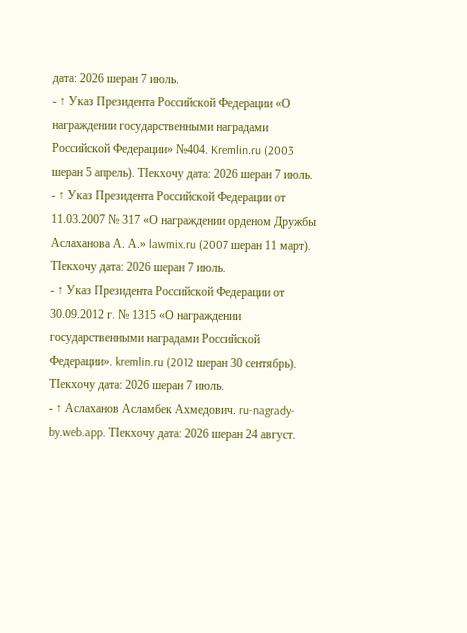дата: 2026 шеран 7 июль.
- ↑ Указ Президента Российской Федерации «О награждении государственными наградами Российской Федерации» №404. Kremlin.ru (2003 шеран 5 апрель). ТӀекхочу дата: 2026 шеран 7 июль.
- ↑ Указ Президента Российской Федерации от 11.03.2007 № 317 «О награждении орденом Дружбы Аслаханова А. А.» lawmix.ru (2007 шеран 11 март). ТӀекхочу дата: 2026 шеран 7 июль.
- ↑ Указ Президента Российской Федерации от 30.09.2012 г. № 1315 «О награждении государственными наградами Российской Федерации». kremlin.ru (2012 шеран 30 сентябрь). ТӀекхочу дата: 2026 шеран 7 июль.
- ↑ Аслаханов Асламбек Ахмедович. ru-nagrady-by.web.app. ТӀекхочу дата: 2026 шеран 24 август.